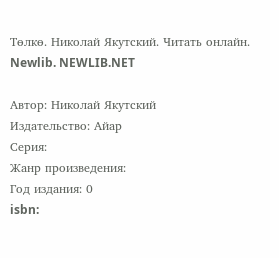Төлкө. Николай Якутский. Читать онлайн. Newlib. NEWLIB.NET

Автор: Николай Якутский
Издательство: Айар
Серия:
Жанр произведения:
Год издания: 0
isbn: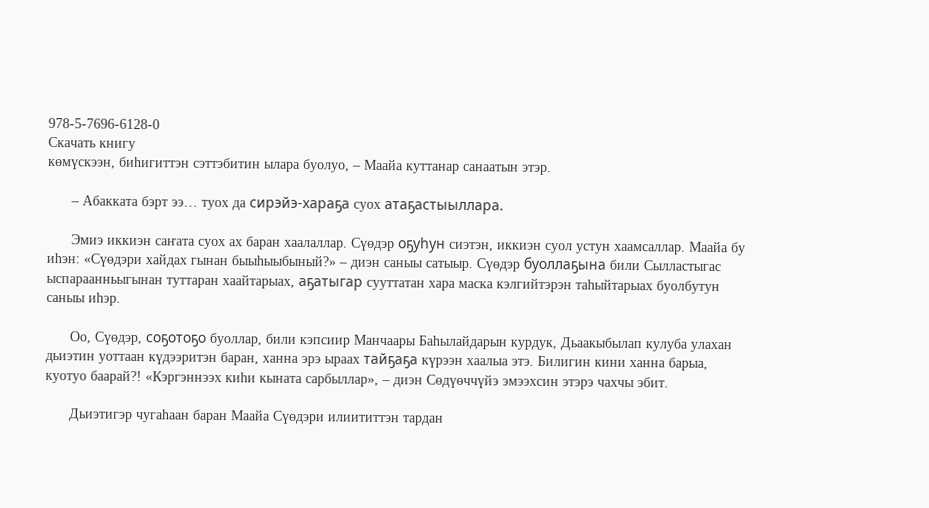978-5-7696-6128-0
Скачать книгу
көмүскээн, биһигиттэн сэттэбитин ылара буолуо, – Маайа куттанар санаатын этэр.

      – Абакката бэрт ээ… туох да сирэйэ-хараҕа суох атаҕастыыллара.

      Эмиэ иккиэн саҥата суох ах баран хаалаллар. Сүөдэр оҕуһун сиэтэн, иккиэн суол устун хаамсаллар. Маайа бу иһэн: «Сүөдэри хайдах гынан быыһыыбыный?» – диэн саныы сатыыр. Сүөдэр буоллаҕына били Сылластыгас ыспараанньыгынан туттаран хаайтарыах, аҕатыгар сууттатан хара маска кэлгийтэрэн таһыйтарыах буолбутун саныы иһэр.

      Оо, Сүөдэр, соҕотоҕо буоллар, били кэпсиир Манчаары Баһылайдарын курдук, Дьаакыбылап кулуба улахан дьиэтин уоттаан күдээритэн баран, ханна эрэ ыраах тайҕаҕа күрээн хаалыа этэ. Билигин кини ханна барыа, куотуо баарай?! «Кэргэннээх киһи кыната сарбыллар», – диэн Сөдүөччүйэ эмээхсин этэрэ чахчы эбит.

      Дьиэтигэр чугаһаан баран Маайа Сүөдэри илиититтэн тардан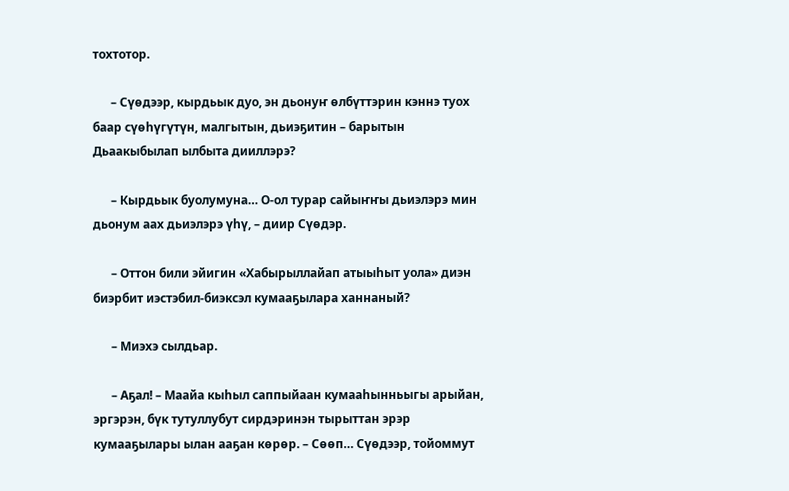тохтотор.

      – Сүөдээр, кырдьык дуо, эн дьонуҥ өлбүттэрин кэннэ туох баар сүөһүгүтүн, малгытын, дьиэҕитин – барытын Дьаакыбылап ылбыта дииллэрэ?

      – Кырдьык буолумуна… О-ол турар сайыҥҥы дьиэлэрэ мин дьонум аах дьиэлэрэ үһү, – диир Сүөдэр.

      – Оттон били эйигин «Хабырыллайап атыыһыт уола» диэн биэрбит иэстэбил-биэксэл кумааҕылара ханнаный?

      – Миэхэ сылдьар.

      – Аҕал! – Маайа кыһыл саппыйаан кумааһынньыгы арыйан, эргэрэн, бүк тутуллубут сирдэринэн тырыттан эрэр кумааҕылары ылан ааҕан көрөр. – Сөөп… Сүөдээр, тойоммут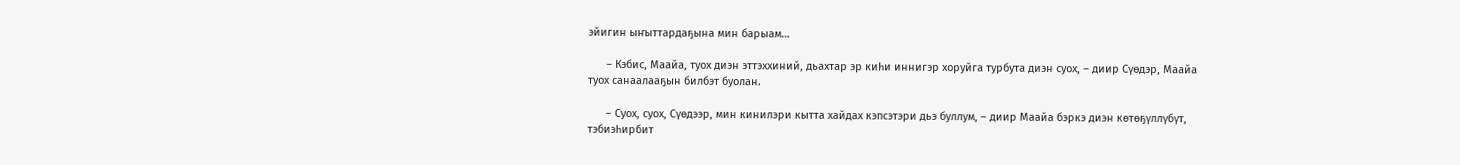эйигин ыҥыттардаҕына мин барыам…

      – Кэбис, Маайа, туох диэн эттэххиний, дьахтар эр киһи иннигэр хоруйга турбута диэн суох, – диир Сүөдэр, Маайа туох санаалааҕын билбэт буолан.

      – Суох, суох, Сүөдээр, мин кинилэри кытта хайдах кэпсэтэри дьэ буллум, – диир Маайа бэркэ диэн көтөҕүллүбүт, тэбиэһирбит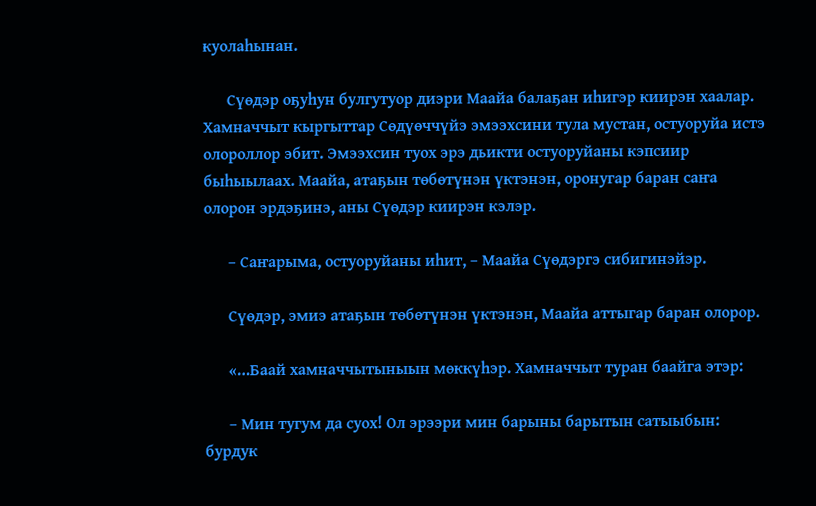куолаһынан.

      Сүөдэр оҕуһун булгутуор диэри Маайа балаҕан иһигэр киирэн хаалар. Хамначчыт кыргыттар Сөдүөччүйэ эмээхсини тула мустан, остуоруйа истэ олороллор эбит. Эмээхсин туох эрэ дьикти остуоруйаны кэпсиир быһыылаах. Маайа, атаҕын төбөтүнэн үктэнэн, оронугар баран саҥа олорон эрдэҕинэ, аны Сүөдэр киирэн кэлэр.

      – Саҥарыма, остуоруйаны иһит, – Маайа Сүөдэргэ сибигинэйэр.

      Сүөдэр, эмиэ атаҕын төбөтүнэн үктэнэн, Маайа аттыгар баран олорор.

      «…Баай хамначчытыныын мөккүһэр. Хамначчыт туран баайга этэр:

      – Мин тугум да суох! Ол эрээри мин барыны барытын сатыыбын: бурдук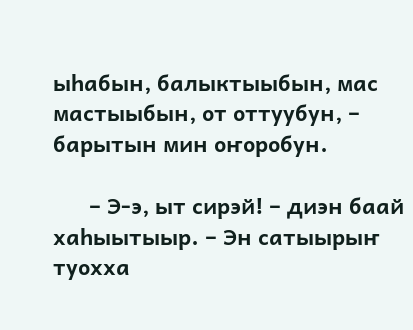ыһабын, балыктыыбын, мас мастыыбын, от оттуубун, – барытын мин оҥоробун.

      – Э-э, ыт сирэй! – диэн баай хаһыытыыр. – Эн сатыырыҥ туохха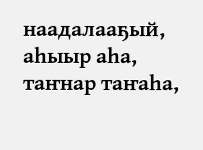наадалааҕый, аһыыр аһа, таҥнар таҥаһа,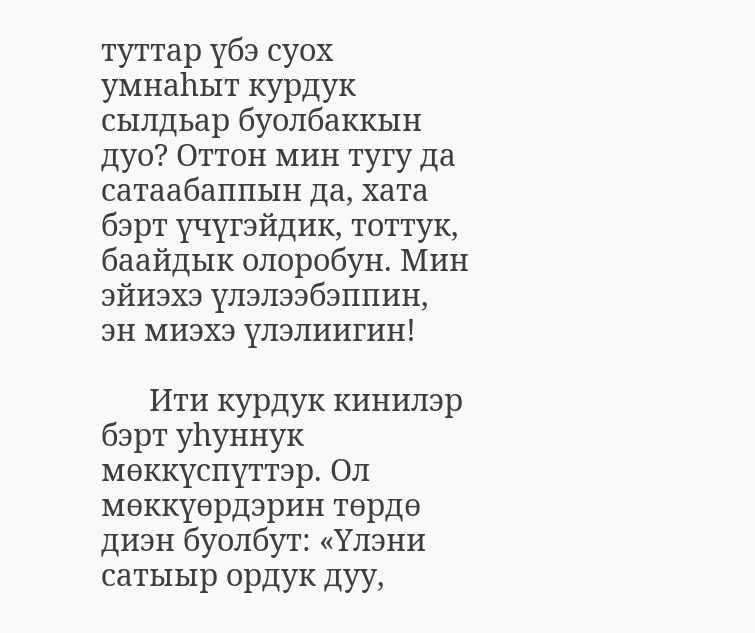туттар үбэ суох умнаһыт курдук сылдьар буолбаккын дуо? Оттон мин тугу да сатаабаппын да, хата бэрт үчүгэйдик, тоттук, баайдык олоробун. Мин эйиэхэ үлэлээбэппин, эн миэхэ үлэлиигин!

      Ити курдук кинилэр бэрт уһуннук мөккүспүттэр. Ол мөккүөрдэрин төрдө диэн буолбут: «Үлэни сатыыр ордук дуу,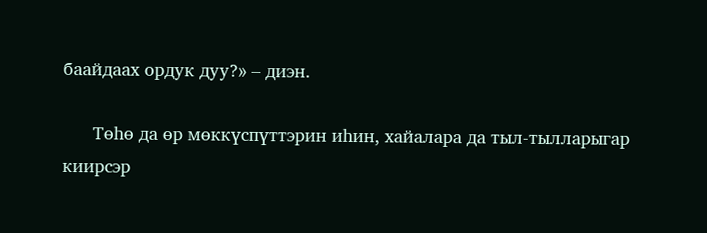баайдаах ордук дуу?» – диэн.

      Төһө да өр мөккүспүттэрин иһин, хайалара да тыл-тылларыгар киирсэр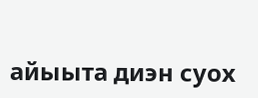айыыта диэн суох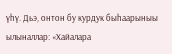үһү. Дьэ, онтон бу курдук быһаарыныы ылыналлар: «Хайалара